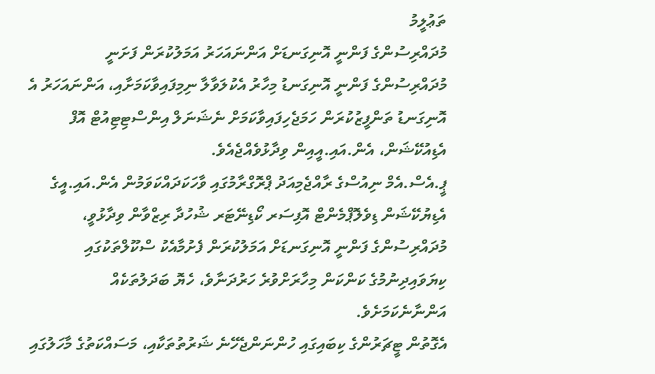ތަޢުލީމު
މުދައްރިސުންގެ ފަންނީ އޮނިގަނޑަށް އަންނައަހަރު އަމަލުކުރަން ފަށަނީ
މުދައްރިސުންގެ ފަންނީ އޮނިގަނޑު މިހާރު އެކުލަވާލާ ނިމިފައިވާކަމަށާއި، އަންނައަހަރު އެ އޮނިގަނޑު ތަންފީޒުކުރަން ހަމަޖެހިފައިވާކަމަށް ނެޝަނަލް އިންސްޓިޓިއުޓް އޮފް އެޑިއުކޭޝަން، އެން.އައި.އީއިން ވިދާޅުވެއްޖެއެވެ.
ޕީ.އެސް.އެމް ނިއުސްގެ ރާއްޖެމިއަދު ޕްރޮގްރާމުގައި ވާހަކަދައްކަވަމުން އެން.އައި.އީގެ އެޑިޔުކޭޝަން ޑިވެލޮޕްމެންޓް އޮފިސަރ ކޯޑިނޭޓަރ ޝުހުދާ ރިޒްވާން ވިދާޅުވީ، މުދައްރިސުންގެ ފަންނީ އޮނިގަނޑަށް އަމަލުކުރަން ފެށުމާއެކު ސްކޫލްތަކުގައި ކިޔަވައިދިނުމުގެ ކަންކަން މިހާރަށްވުރެ ހަރުދަނާވެ، ހެޔޮ ބަދަލުތަކެއް އަންނާނެކަމަށެވެ.
އެގޮތުން ޓީޗަރުންގެ ކިބައިގައި ހުންނަންޖެހޭނެ ޝަރުތުތަކާއި، މަސައްކަތުގެ މާހަލުގައި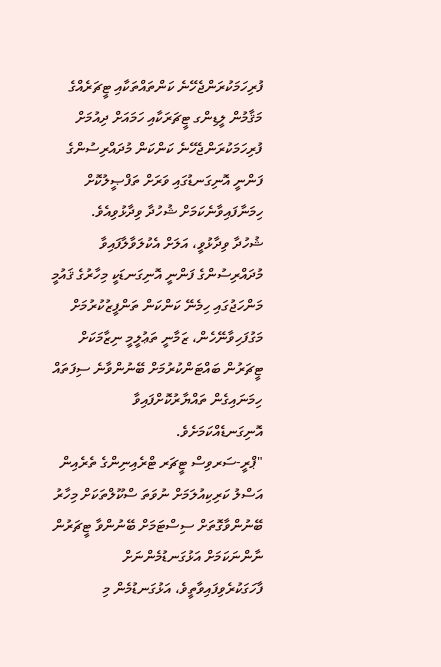ފުރިހަމަކުރަންޖެހޭނެ ކަންތައްތަކާއި ޓީޗަރެއްގެ މަޤާމުން ލީޑިންގ ޓީޗަރަކާއި ހަމައަށް ދިއުމަށް ފުރިހަމަކުރަންޖެހޭނެ ކަންކަން މުދައްރިސުންގެ ފަންނީ އޮނިގަނޑުގައި ވަރަށް ތަފްޞީލުކޮށް ހިމަނާފައިވާނެކަމަށް ޝުހުދާ ވިދާޅުވިއެވެ.
ޝުހުދާ ވިދާޅުވީ، އަލަށް އެކުލަވާލާފައިވާ މުދައްރިސުންގެ ފަންނީ އޮނިގަނޑަކީ މިހާރުގެ ޤައުމީ މަންހަޖުގައި ހިމެނޭ ކަންކަން ތަންފީޒުކުރުމަށް މަގުފަހިވާނޭހެން، ޒަމާނީ ތަޢުލީމީ ނިޒާމަކަށް ޓީޗަރުން ބައްޓަންކުރުމަށް ބޭނުންވާނެ ސިފަތައް ހިމަނައިގެން ތައްޔާރުކޮށްފައިވާ އޮނިގަނޑެއްކަމަށެވެ.
"ޕްރީ-ސަރވިސް ޓީޗަރ ޓްރެއިނިންގެ ތެރެއިން އަސްލު ކަރިކިއުލަމަށް ނުވަތަ ސްކޫލްތަކަށް މިހާރު ބޭނުންވާގޮތަށް ސިސްޓަމަށް ބޭނުންވާ ޓީޗަރުން ނާންނަކަމަށް އަޅުގަނޑުމެންނަށް ފާހަގަކުރެވިފައިވާތީވެ، އަޅުގަނޑުމެން މި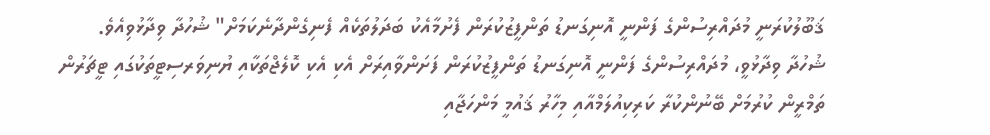ޤަބޫލުކުރަނީ މުދައްރިސުންގެ ފަންނީ އޮނިގަނޑު ތަންފީޒުކުރަން ފެށުމާއެކު ބަދަލުތަކެއް ފެނިގެންދާނެކަމަށް" ޝުހުދާ ވިދާޅުވިއެވެ.
ޝުހުދާ ވިދާޅުވީ، މުދައްރިސުންގެ ފަންނީ އޮނިގަނޑު ތަންފީޒުކުރަން ފަށަންވާއިރަށް އެކި އެކި ކޮލެޖްތަކާއި ޔުނިވަރސިޓީތަކުގައި ޓީޗަރުން ތަމްރީން ކުރުމަށް ބޭނުންކުރާ ކަރިކިއުލަމްއާއި މިހާރު ޤައުމީ މަންހަޖާއި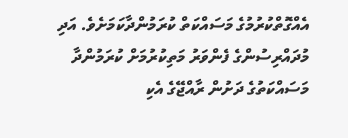އެއްގޮތްކުރުމުގެ މަސައްކަތް ކުރަމުންދާކަމަށެވެ. އަދި މުދައްރިސުންގެ ފެންވަރު މަތިކުރުމަށް ކުރަމުންދާ މަސައްކަތުގެ ދަށުން ރާއްޖޭގެ އެކި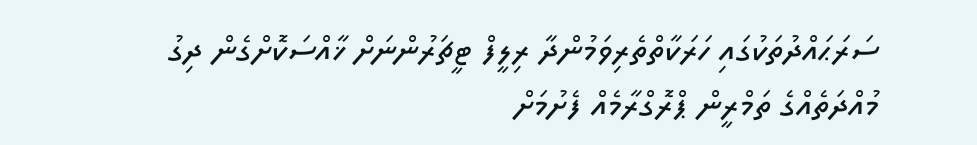ސަރަޙައްދުތަކުގައި ހަރަކާތްތެރިވަމުންދާ ރިލީފް ޓީޗަރުންނަށް ޚާއްސަކޮށްގެން ދިގު މުއްދަތެއްގެ ތަމްރީން ޕްރޮގްރާމެއް ފެށުމަށް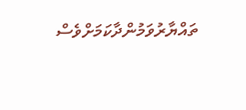ތައްޔާރުވަމުންދާކަމަށްވެސް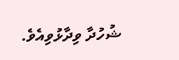ޝުހުދާ ވިދާޅުވިއެވެ.